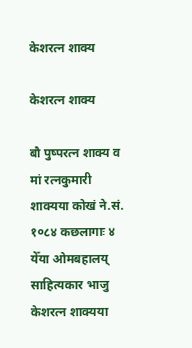केशरत्न शाक्य

केशरत्न शाक्य

बौ पुष्परत्न शाक्य व मां रत्नकुमारी शाक्यया कोखं ने.सं. १०८४ कछलागाः ४ येँया ओमबहालय् साहित्यकार भाजु केशरत्न शाक्यया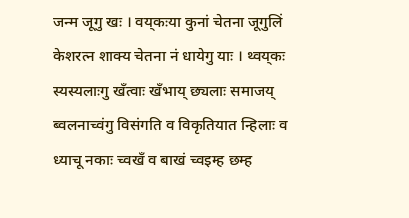जन्म जूगु खः । वय्‌कःया कुनां चेतना जूगुलिं केशरत्न शाक्य चेतना नं धायेगु याः । थ्वय्‌कः स्यस्यलाःगु खँत्वाः खँभाय् छ्यलाः समाजय् ब्वलनाच्वंगु विसंगति व विकृतियात न्हिलाः व ध्याचू नकाः च्वखँ व बाखं च्वइम्ह छम्ह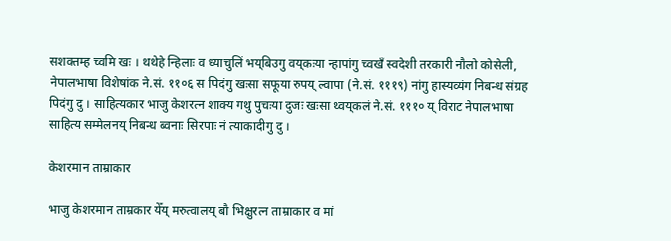सशक्तम्ह च्वमि खः । थथेहे न्हिलाः व ध्याचुलिं भय्‌बिउगु वय्‌कःया न्हापांगु च्वखँ स्वदेशी तरकारी नौलो कोसेली, नेपालभाषा विशेषांक ने.सं. ११०६ स पिदंगु खःसा सफूया रुपय् ल्वापा (ने.सं. १११९) नांगु हास्यव्यंग निबन्ध संग्रह पिदंगु दु । साहित्यकार भाजु केशरत्न शाक्य गथु पुचःया दुजः खःसा थ्वय्‌कलं ने.सं. १११० य् विराट नेपालभाषा साहित्य सम्मेलनय् निबन्ध ब्वनाः सिरपाः नं त्याकादीगु दु ।

केशरमान ताम्राकार

भाजु केशरमान ताम्रकार येँय् मरुत्वालय् बौ भिक्षुरत्न ताम्राकार व मां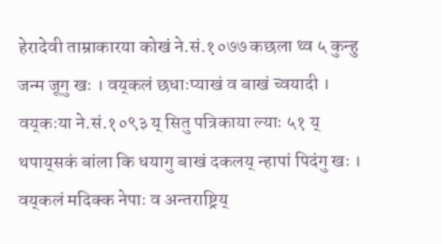हेरादेवी ताम्राकारया कोखं ने.सं.१०७७ कछला थ्व ५ कुन्हु जन्म जूगु खः । वय्‌कलं छधाःप्याखं व बाखं च्वयादी । वय्‌कःया ने.सं.१०९३ य् सितु पत्रिकाया ल्याः ५१ य् थपाय्‌सकं बांला कि धयागु बाखं दकलय् न्हापां पिदंगु खः । वय्‌कलं मदिक्क नेपाः व अन्तराष्ट्रिय्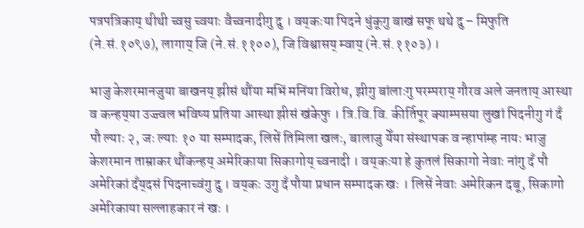पत्रपत्रिकाय् थीथी च्वसु च्वयाः वैच्वनादीगु दु । वय्‌कःया पिदने धुंकूगु बाखं सफू थथे दु – मिफुति (ने.सं.१०९७), लागाय् जि (ने.सं.११००), जि विश्वासय् म्वाय् (ने.सं.११०३) ।

भाजु केशरमानजुया बाखनय् झीसं थौंया मभिं मनिंया विरोध, झीगु बांलाःगु परम्पराय् गौरव अले जनताय् आस्था व कन्हय्‌या उज्ज्वल भविष्य प्रतिया आस्था झीसं खंकेफु । त्रि.वि.वि. कीर्तिपूर क्याम्पसया लुखां पिदनीगु गं दँ पौ ल्याः २, जः ल्याः १० या सम्पादक, लिसें तिमिला खलः, बालाजु येँया संस्थापक व न्हापांम्ह नायः भाजु केशरमान ताम्राकर थौंकन्हय् अमेरिकाया सिकागोय् च्वनादी । वय्‌कःया हे कुतलं सिकागो नेवाः नांगु दँ पौ अमेरिकां दँय्‌दसं पिदनाच्वंगु दु । वय्‌कः उगु दँ पौया प्रधान सम्पादक खः । लिसें नेवाः अमेरिकन दबू, सिकागो अमेरिकाया सल्लाहकार नं खः ।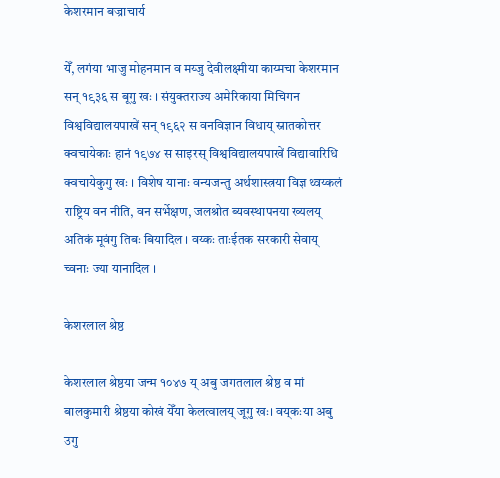केशरमान बज्राचार्य

येँ, लगंया भाजु मोहनमान व मय्जु देवीलक्ष्मीया काय्मचा केशरमान सन् १९३६ स बूगु खः । संयुक्तराज्य अमेरिकाया मिचिगन विश्वविद्यालयपाखें सन् १९६२ स वनविज्ञान विधाय् स्नातकोत्तर क्वचायेकाः हानं १९७४ स साइरस् विश्वविद्यालयपाखें विद्यावारिधि क्वचायेकुगु खः । विशेष यानाः वन्यजन्तु अर्थशास्त्रया विज्ञ थ्वय्कलं राष्ट्रिय वन नीति, वन सर्भेक्षण, जलश्रोत ब्यवस्थापनया ख्यलय् अतिकं मूवंगु तिबः बियादिल । वय्कः ताःईतक सरकारी सेवाय् च्वनाः ज्या यानादिल ।

केशरलाल श्रेष्ठ

केशरलाल श्रेष्ठया जन्म १०४७ य् अबु जगतलाल श्रेष्ठ व मां बालकुमारी श्रेष्ठया कोखं येँया केलत्वालय् जूगु खः। वय्‌कःया अबु उगु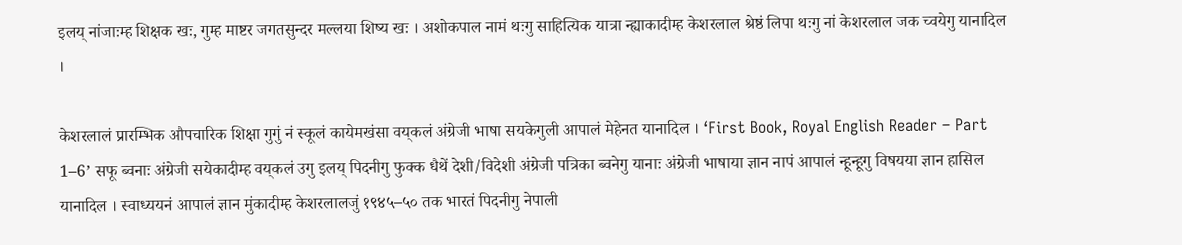इलय् नांजाःम्ह शिक्षक खः, गुम्ह माष्टर जगतसुन्दर मल्लया शिष्य खः । अशोकपाल नामं थःगु साहित्यिक यात्रा न्ह्याकादीम्ह केशरलाल श्रेष्ठं लिपा थःगु नां केशरलाल जक च्वयेगु यानादिल ।

केशरलालं प्रारम्भिक औपचारिक शिक्षा गुगुं नं स्कूलं कायेमखंसा वय्‌कलं अंग्रेजी भाषा सयकेगुली आपालं मेहेनत यानादिल । ‘First Book, Royal English Reader – Part 1–6’ सफू ब्वनाः अंग्रेजी सयेकादीम्ह वय्‌कलं उगु इलय् पिदनीगु फुक्क धैथें देशी/विदेशी अंग्रेजी पत्रिका ब्वनेगु यानाः अंग्रेजी भाषाया ज्ञान नापं आपालं न्हून्हूगु विषयया ज्ञान हासिल यानादिल । स्वाध्ययनं आपालं ज्ञान मुंकादीम्ह केशरलालजुं १९४५–५० तक भारतं पिदनीगु नेपाली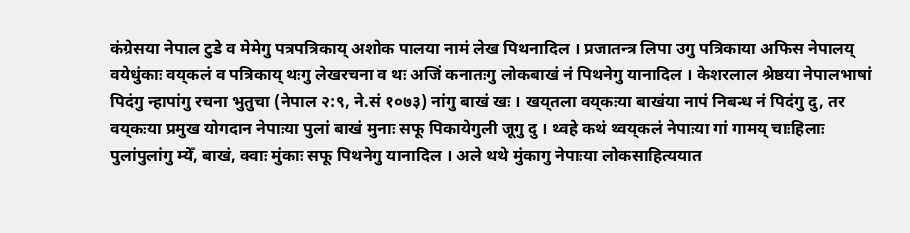कंग्रेसया नेपाल टुडे व मेमेगु पत्रपत्रिकाय् अशोक पालया नामं लेख पिथनादिल । प्रजातन्त्र लिपा उगु पत्रिकाया अफिस नेपालय् वयेधुंकाः वय्‌कलं व पत्रिकाय् थःगु लेखरचना व थः अजिं कनातःगु लोकबाखं नं पिथनेगु यानादिल । केशरलाल श्रेष्ठया नेपालभाषां पिदंगु न्हापांगु रचना भुतुचा (नेपाल २:९, ने.सं १०७३) नांगु बाखं खः । खय्‌तला वय्‌कःया बाखंया नापं निबन्ध नं पिदंगु दु, तर वय्‌कःया प्रमुख योगदान नेपाःया पुलां बाखं मुनाः सफू पिकायेगुली जूगु दु । थ्वहे कथं थ्वय्‌कलं नेपाःया गां गामय् चाःहिलाः पुलांपुलांगु म्येँ, बाखं, क्वाः मुंकाः सफू पिथनेगु यानादिल । अले थथे मुंकागु नेपाःया लोकसाहित्ययात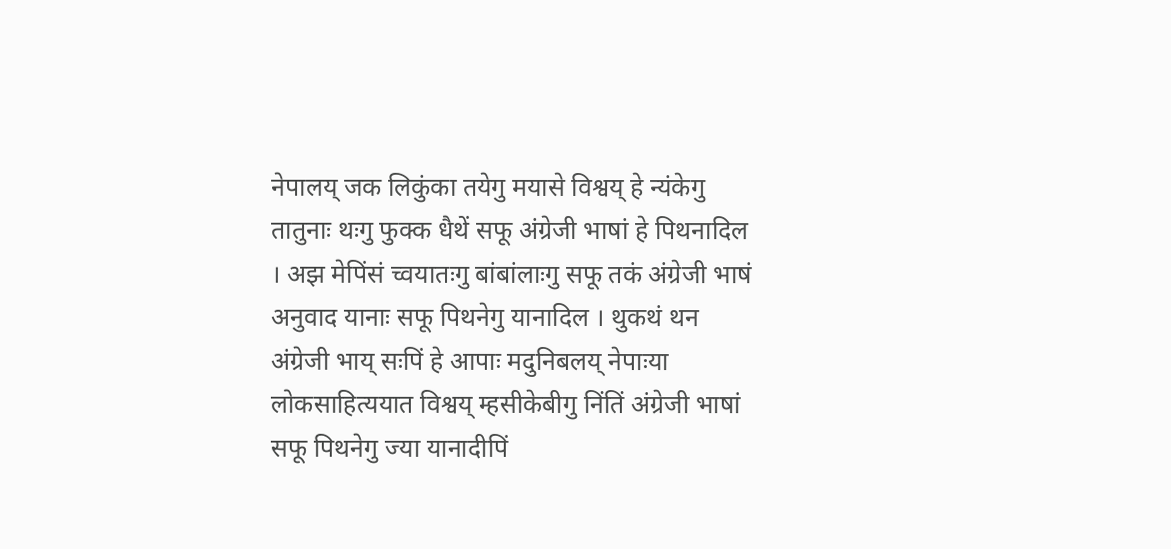नेपालय् जक लिकुंका तयेगु मयासे विश्वय् हे न्यंकेगु तातुनाः थःगु फुक्क धैथें सफू अंग्रेजी भाषां हे पिथनादिल । अझ मेपिंसं च्वयातःगु बांबांलाःगु सफू तकं अंग्रेजी भाषं अनुवाद यानाः सफू पिथनेगु यानादिल । थुकथं थन अंग्रेजी भाय् सःपिं हे आपाः मदुनिबलय् नेपाःया लोकसाहित्ययात विश्वय् म्हसीकेबीगु निंतिं अंग्रेजी भाषां सफू पिथनेगु ज्या यानादीपिं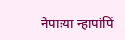नेपाःया न्हापांपिं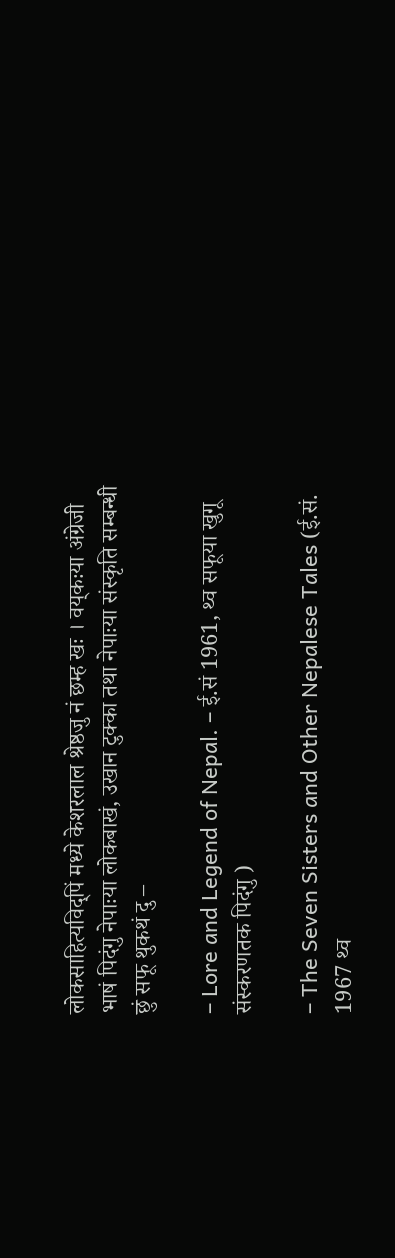लोकसाहित्यविद्पिं मध्ये केशरलाल श्रेष्ठजु नं छम्ह खः । वय्‌कःया अंग्रेजी भाषं पिदंगु नेपाःया लोकबाखं, उखान टुक्का तथा नेपाःया संस्कृति सम्बन्धी छुं सफू थुकथं दु –

– Lore and Legend of Nepal. – ई.सं 1961, थ्व सफूया खुगू संस्करणतक पिदंगु )

– The Seven Sisters and Other Nepalese Tales (ई.सं. 1967 थ्व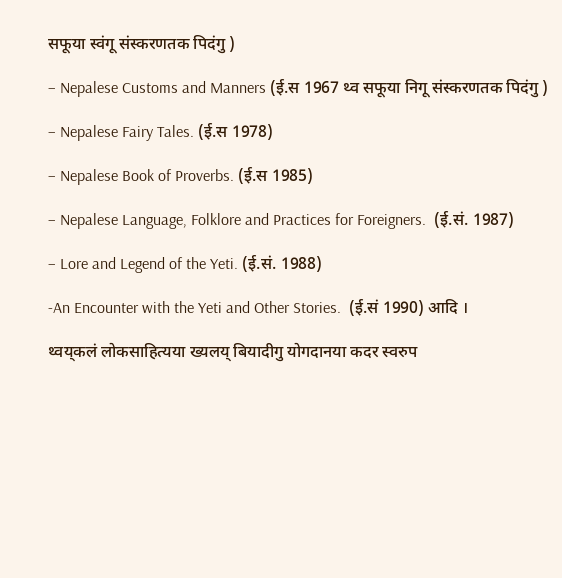सफूया स्वंगू संस्करणतक पिदंगु )

– Nepalese Customs and Manners (ई.स 1967 थ्व सफूया निगू संस्करणतक पिदंगु )

– Nepalese Fairy Tales. (ई.स 1978)

– Nepalese Book of Proverbs. (ई.स 1985)

– Nepalese Language, Folklore and Practices for Foreigners.  (ई.सं. 1987)

– Lore and Legend of the Yeti. (ई.सं. 1988)

-An Encounter with the Yeti and Other Stories.  (ई.सं 1990) आदि ।

थ्वय्‌कलं लोकसाहित्यया ख्यलय् बियादीगु योगदानया कदर स्वरुप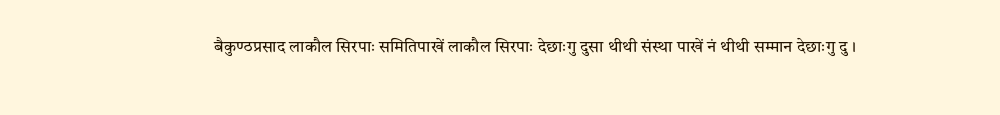बैकुण्ठप्रसाद लाकौल सिरपाः समितिपाखें लाकौल सिरपाः देछाःगु दुसा थीथी संस्था पाखें नं थीथी सम्मान देछाःगु दु ।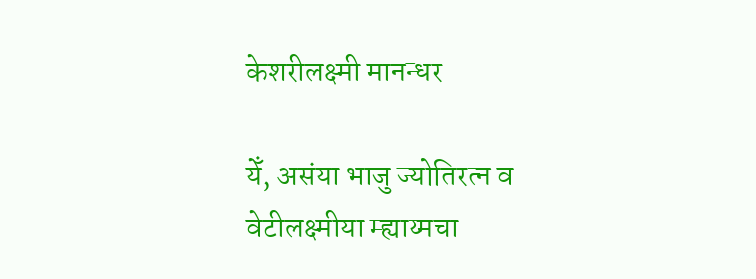केशरीलक्ष्मी मानन्धर

येँ, असंया भाजु ज्योतिरत्न व वेटीलक्ष्मीया म्ह्याय्मचा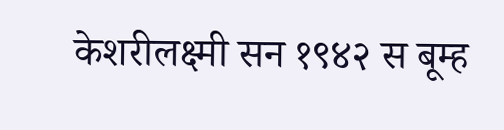केशरीलक्ष्मी सन १९४२ स बूम्ह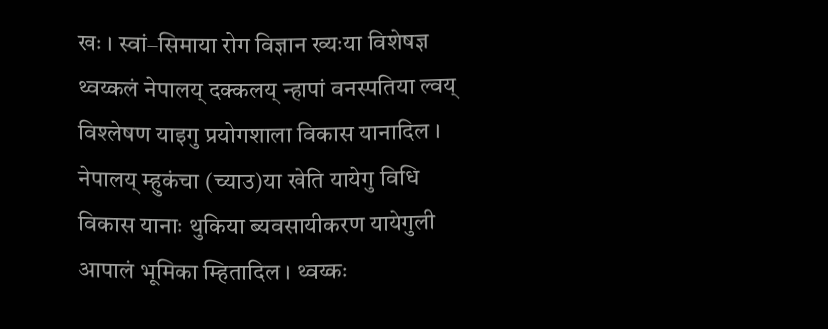खः । स्वां–सिमाया रोग विज्ञान ख्यःया विशेषज्ञ थ्वय्कलं नेपालय् दक्कलय् न्हापां वनस्पतिया ल्वय् विश्लेषण याइगु प्रयोगशाला विकास यानादिल । नेपालय् म्हुकंचा (च्याउ)या खेति यायेगु विधि विकास यानाः थुकिया ब्यवसायीकरण यायेगुली आपालं भूमिका म्हितादिल । थ्वय्कः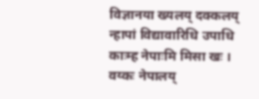विज्ञानया ख्यलय् दक्कलय् न्हापां विद्यावारिधि उपाधि काःम्ह नेपाःमि मिसा खः । वय्कः नेपालय्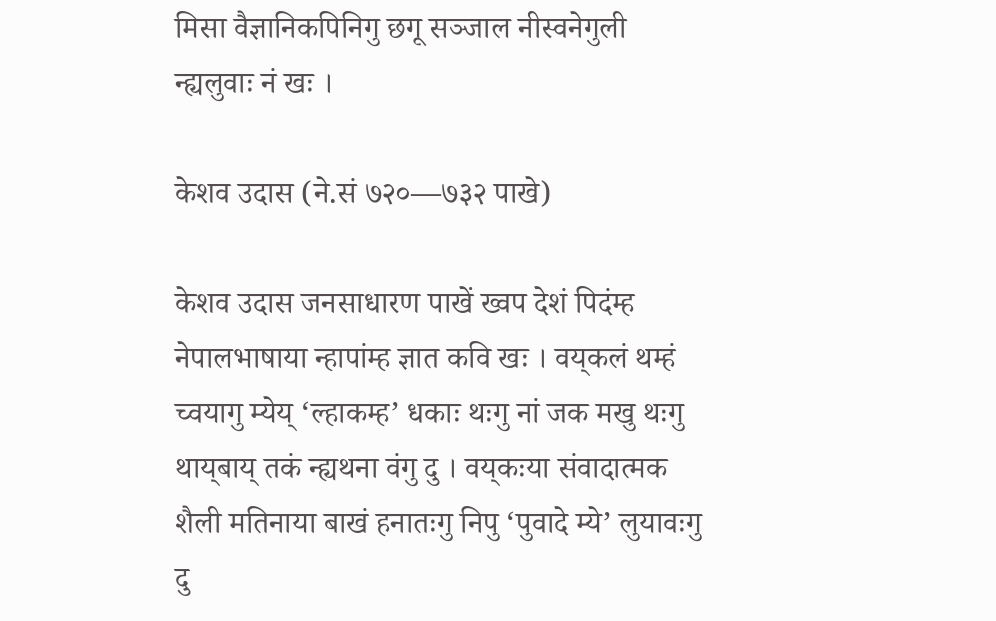मिसा वैज्ञानिकपिनिगु छगू सञ्जाल नीस्वनेगुली न्ह्यलुवाः नं खः ।

केशव उदास (ने.सं ७२०—७३२ पाखे)

केशव उदास जनसाधारण पाखें ख्वप देशं पिदंम्ह नेपालभाषाया न्हापांम्ह ज्ञात कवि खः । वय्‌कलं थम्हं च्वयागु म्येय् ‘ल्हाकम्ह’ धकाः थःगु नां जक मखु थःगु थाय्‌बाय् तकं न्ह्यथना वंगु दु । वय्‌कःया संवादात्मक शैली मतिनाया बाखं हनातःगु निपु ‘पुवादे म्ये’ लुयावःगु दु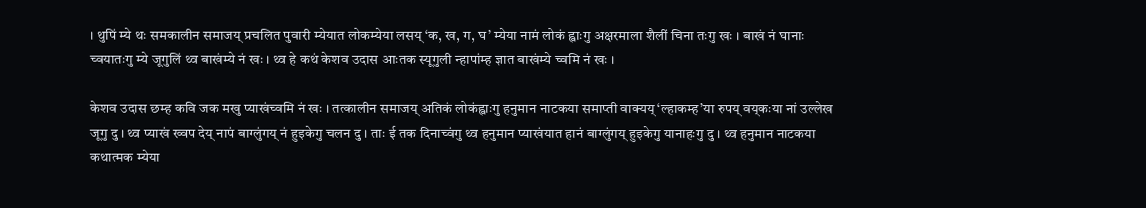। थुपिं म्ये थः समकालीन समाजय् प्रचलित पुवारी म्येयात लोकम्येया लसय् ‘क, ख, ग, घ’ म्येया नामं लोकं ह्वाःगु अक्षरमाला शैलीं चिना तःगु खः । बाखं नं घानाः च्वयातःगु म्ये जूगुलिं थ्व बाखंम्ये नं खः । थ्व हे कथं केशव उदास आःतक स्यूगुली न्हापांम्ह ज्ञात बाखंम्ये च्वमि नं खः ।

केशव उदास छम्ह कवि जक मखु प्याखंच्वमि नं खः । तत्कालीन समाजय् अतिकं लोकंह्वाःगु हनुमान नाटकया समाप्ती वाक्यय् ‘ल्हाकम्ह’या रुपय् वय्‌कःया नां उल्लेख जूगु दु । थ्व प्याखं ख्वप देय् नापं बाग्लुंगय् नं हुइकेगु चलन दु । ताः ई तक दिनाच्वंगु थ्व हनुमान प्याखंयात हानं बाग्लुंगय् हुइकेगु यानाहःगु दु । थ्व हनुमान नाटकया कथात्मक म्येया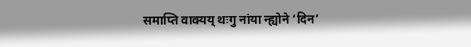समाप्ति वाक्यय् थःगु नांया न्ह्योने ‘दिन’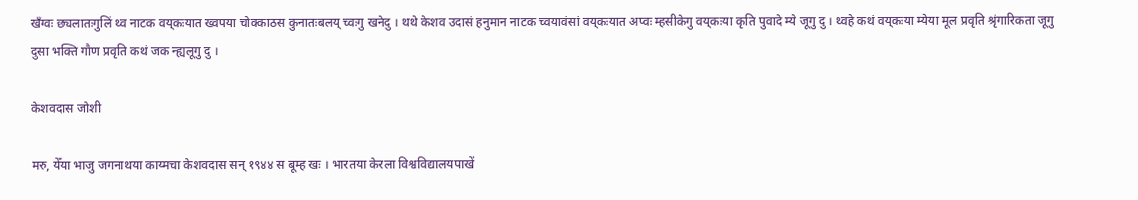खँग्वः छ्यलातःगुलिं थ्व नाटक वय्‌कःयात ख्वपया चोक्काठस कुनातःबलय् च्वःगु खनेदु । थथे केशव उदासं हनुमान नाटक च्वयावंसां वय्‌कःयात अप्वः म्हसीकेगु वय्‌कःया कृति पुवादे म्ये जूगु दु । थ्वहे कथं वय्‌कःया म्येया मूल प्रवृति श्रृंगारिकता जूगु दुसा भक्ति गौण प्रवृति कथं जक न्ह्यलूगु दु ।

केशवदास जोशी

मरु, येँया भाजु जगनाथया काय्मचा केशवदास सन् १९४४ स बूम्ह खः । भारतया केरला विश्वविद्यालयपाखें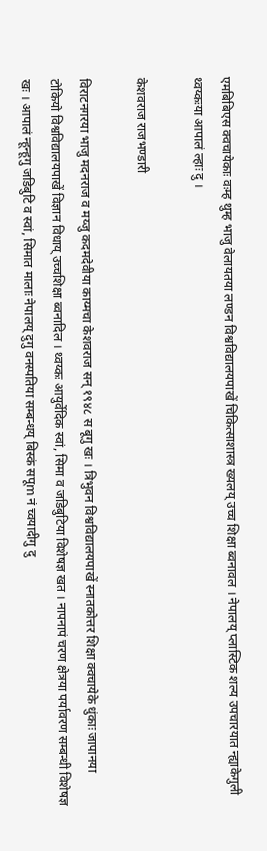एमबिबिएस क्वचायेकाः वःम्ह थुम्ह भाजु वेलायतया लण्डन विश्वविद्यालयपाखें चिकित्साशास्त्र ख्यलय् उच्च शिक्षा ब्वनावल । नेपालय् प्लास्टिक शल्य उपचारयात न्ह्याकेगुली थ्वय्कःया आपालं ल्हाः दु ।

केशवराज राजभण्डारी

विराटनगरया भाजु मदनराज व मय्जु कदमदेवीया काय्मचा केशवराज सन् १९४८ स बूगु खः । त्रिभुवन विश्वविद्यालयपाखें स्नातकोत्तर शिक्षा क्वचायेके धुंकाः जापानया टोकियो विश्वविद्यालयपाखें विज्ञान विधाय् उच्चशिक्षा ब्वनादिल । थ्वय्कः आयुर्वेदिक स्वां, सिमा व जडिबुटिया विशेषज्ञ खत । नापनापं चरण क्षेत्रया पर्यावरण सम्बन्धी विशेषज्ञ खः । आपालं न्हून्हूगु जडिबुटि व स्वां, सिमात मालाः नेपालय् दुगु वनस्पतिया सम्बन्धय् बिस्कं सपूm नं च्वयादीगु दु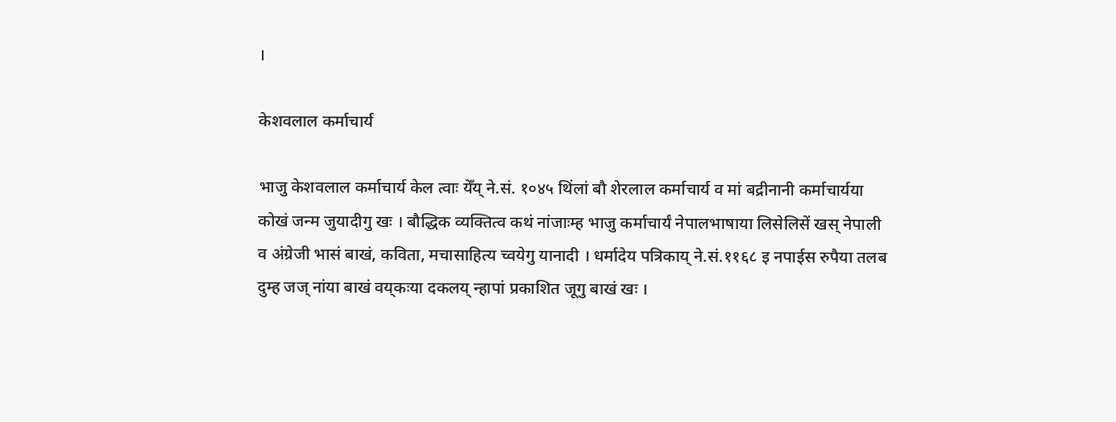।

केशवलाल कर्माचार्य

भाजु केशवलाल कर्माचार्य केल त्वाः येँय् ने.सं. १०४५ थिंलां बौ शेरलाल कर्माचार्य व मां बद्रीनानी कर्माचार्यया कोखं जन्म जुयादीगु खः । बौद्धिक व्यक्तित्व कथं नांजाःम्ह भाजु कर्माचार्यं नेपालभाषाया लिसेलिसें खस् नेपाली व अंग्रेजी भासं बाखं, कविता, मचासाहित्य च्वयेगु यानादी । धर्मादेय पत्रिकाय् ने.सं.११६८ इ नपाईस रुपैया तलब दुम्ह जज् नांया बाखं वय्‌कःया दकलय् न्हापां प्रकाशित जूगु बाखं खः ।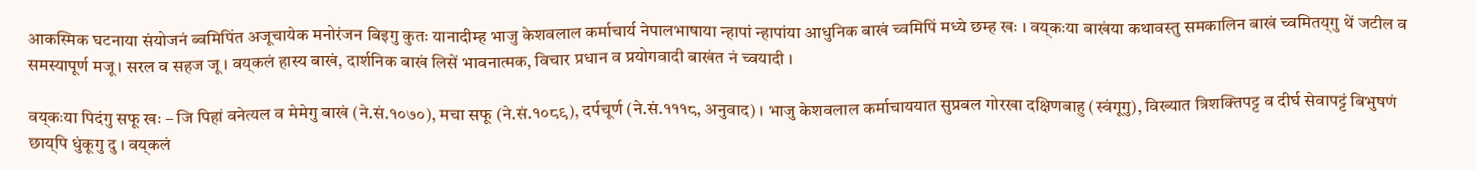आकस्मिक घटनाया संयोजनं ब्वमिपिंत अजूचायेक मनोरंजन बिइगु कुतः यानादीम्ह भाजु केशवलाल कर्माचार्य नेपालभाषाया न्हापां न्हापांया आधुनिक बाखं च्वमिपिं मध्ये छम्ह खः । वय्‌कःया बाखंया कथावस्तु समकालिन बाखं च्वमितय्‌गु थें जटील व समस्यापूर्ण मजू । सरल व सहज जू । वय्‌कलं हास्य बाखं, दार्शनिक बाखं लिसें भावनात्मक, विचार प्रधान व प्रयोगवादी बाखंत नं च्वयादी ।

वय्‌कःया पिदंगु सफू खः – जि पिहां वनेत्यल व मेमेगु बाखं (ने.सं.१०७०), मचा सफू (ने.सं.१०८९), दर्पचूर्ण (ने.सं.१११८, अनुवाद) । भाजु केशवलाल कर्माचाययात सुप्रबल गोरखा दक्षिणबाहु (स्वंगूगु), विख्यात त्रिशक्तिपट्ट व दीर्घ सेवापट्टं बिभुषणं छाय्‌पि धुंकूगु दु । वय्‌कलं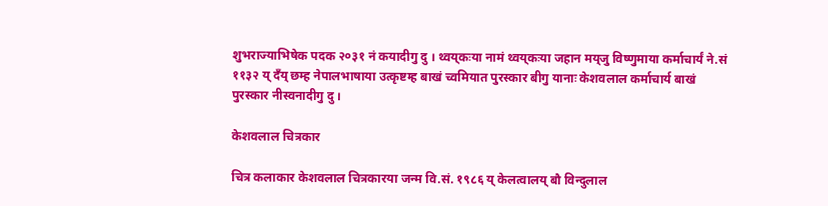शुभराज्याभिषेक पदक २०३१ नं कयादीगु दु । थ्वय्‌कःया नामं थ्वय्‌कःया जहान मय्‌जु विष्णुमाया कर्माचार्यं ने.सं ११३२ य् दँय् छम्ह नेपालभाषाया उत्कृष्टम्ह बाखं च्वमियात पुरस्कार बीगु यानाः केशवलाल कर्माचार्य बाखं पुरस्कार नीस्वनादीगु दु ।

केशवलाल चित्रकार

चित्र कलाकार केशवलाल चित्रकारया जन्म वि.सं. १९८६ य् केलत्वालय् बौ विन्दुलाल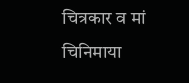चित्रकार व मां चिनिमाया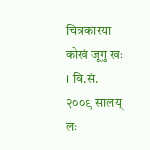चित्रकारया कोखं जूगु खः । वि.सं. २००९ सालय् लः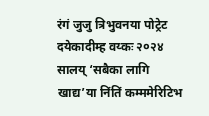रंगं जुजु त्रिभुवनया पोट्रेट दयेकादीम्ह वय्कः २०२४ सालय् ‘सबैका लागि खाद्य’या निंतिं कम्ममेरिटिभ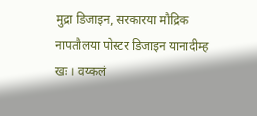मुद्रा डिजाइन, सरकारया मौद्रिक नापतौलया पोस्टर डिजाइन यानादीम्ह खः । वय्कलं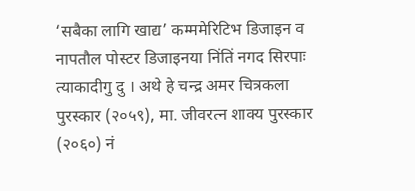‘सबैका लागि खाद्य’ कम्ममेरिटिभ डिजाइन व नापतौल पोस्टर डिजाइनया निंतिं नगद सिरपाः त्याकादीगु दु । अथे हे चन्द्र अमर चित्रकला पुरस्कार (२०५९), मा. जीवरत्न शाक्य पुरस्कार (२०६०) नं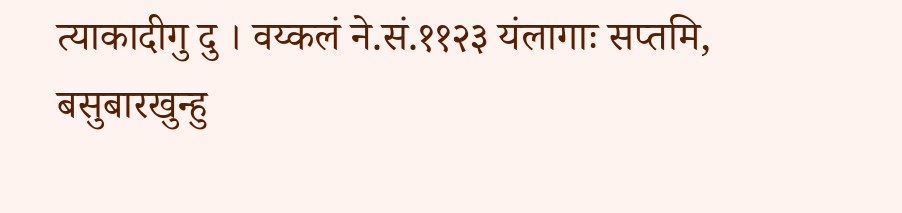त्याकादीगु दु । वय्कलं ने.सं.११२३ यंलागाः सप्तमि, बसुबारखुन्हु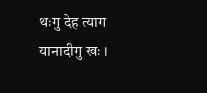थःगु देह त्याग यानादीगु खः ।